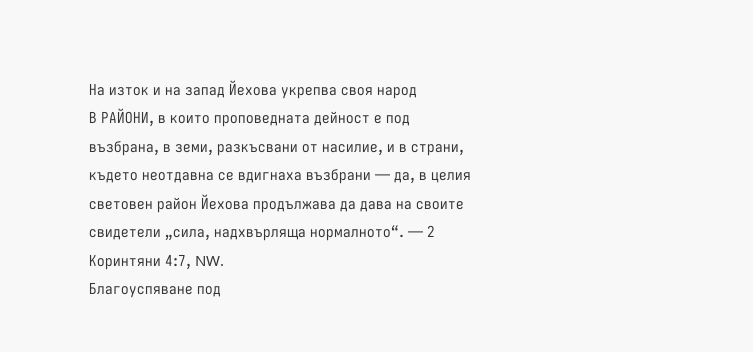На изток и на запад Йехова укрепва своя народ
В РАЙОНИ, в които проповедната дейност е под възбрана, в земи, разкъсвани от насилие, и в страни, където неотдавна се вдигнаха възбрани — да, в целия световен район Йехова продължава да дава на своите свидетели „сила, надхвърляща нормалното“. — 2 Коринтяни 4:7, NW.
Благоуспяване под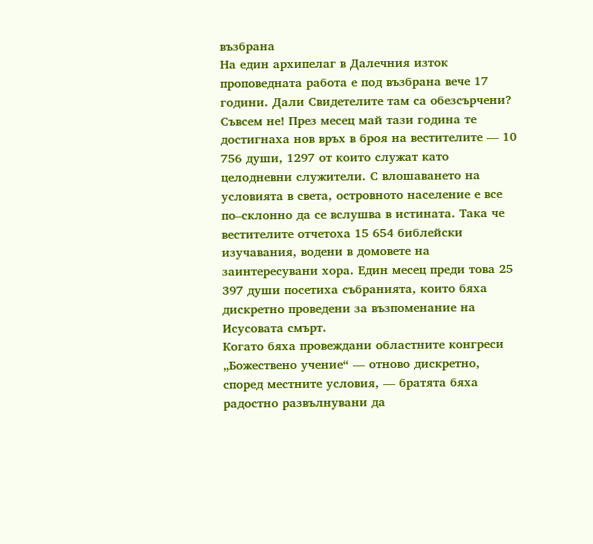възбрана
На един архипелаг в Далечния изток проповедната работа е под възбрана вече 17 години. Дали Свидетелите там са обезсърчени? Съвсем не! През месец май тази година те достигнаха нов връх в броя на вестителите — 10 756 души, 1297 от които служат като целодневни служители. С влошаването на условията в света, островното население е все по–склонно да се вслушва в истината. Така че вестителите отчетоха 15 654 библейски изучавания, водени в домовете на заинтересувани хора. Един месец преди това 25 397 души посетиха събранията, които бяха дискретно проведени за възпоменание на Исусовата смърт.
Когато бяха провеждани областните конгреси „Божествено учение“ — отново дискретно, според местните условия, — братята бяха радостно развълнувани да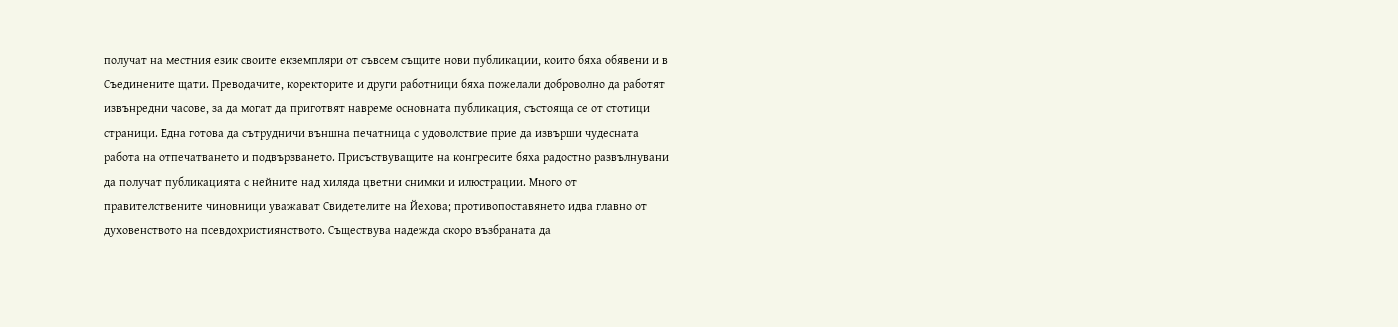получат на местния език своите екземпляри от съвсем същите нови публикации, които бяха обявени и в Съединените щати. Преводачите, коректорите и други работници бяха пожелали доброволно да работят извънредни часове, за да могат да приготвят навреме основната публикация, състояща се от стотици страници. Една готова да сътрудничи външна печатница с удоволствие прие да извърши чудесната работа на отпечатването и подвързването. Присъствуващите на конгресите бяха радостно развълнувани да получат публикацията с нейните над хиляда цветни снимки и илюстрации. Много от правителствените чиновници уважават Свидетелите на Йехова; противопоставянето идва главно от духовенството на псевдохристиянството. Съществува надежда скоро възбраната да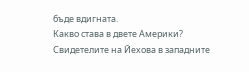бъде вдигната.
Какво става в двете Америки?
Свидетелите на Йехова в западните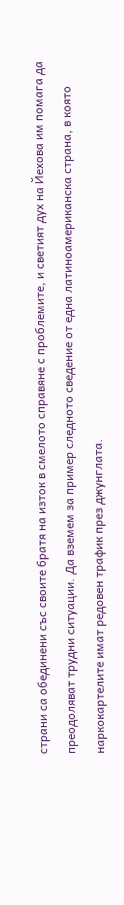страни са обединени със своите братя на изток в смелото справяне с проблемите, и светият дух на Йехова им помага да преодоляват трудни ситуации. Да вземем за пример следното сведение от една латиноамериканска страна, в която наркокартелите имат редовен трафик през джунглата.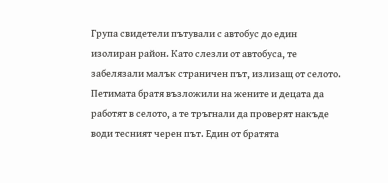Група свидетели пътували с автобус до един изолиран район. Като слезли от автобуса, те забелязали малък страничен път, излизащ от селото. Петимата братя възложили на жените и децата да работят в селото, а те тръгнали да проверят накъде води тесният черен път. Един от братята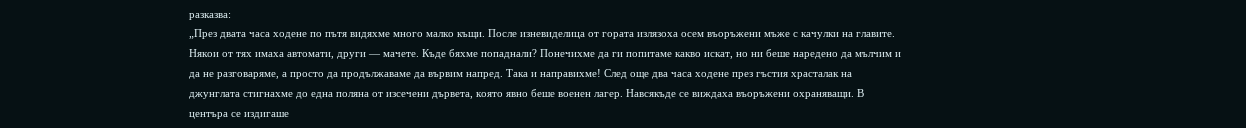разказва:
„През двата часа ходене по пътя видяхме много малко къщи. После изневиделица от гората излязоха осем въоръжени мъже с качулки на главите. Някои от тях имаха автомати, други — мачете. Къде бяхме попаднали? Понечихме да ги попитаме какво искат, но ни беше наредено да мълчим и да не разговаряме, а просто да продължаваме да вървим напред. Така и направихме! След още два часа ходене през гъстия храсталак на джунглата стигнахме до една поляна от изсечени дървета, която явно беше военен лагер. Навсякъде се виждаха въоръжени охраняващи. В центъра се издигаше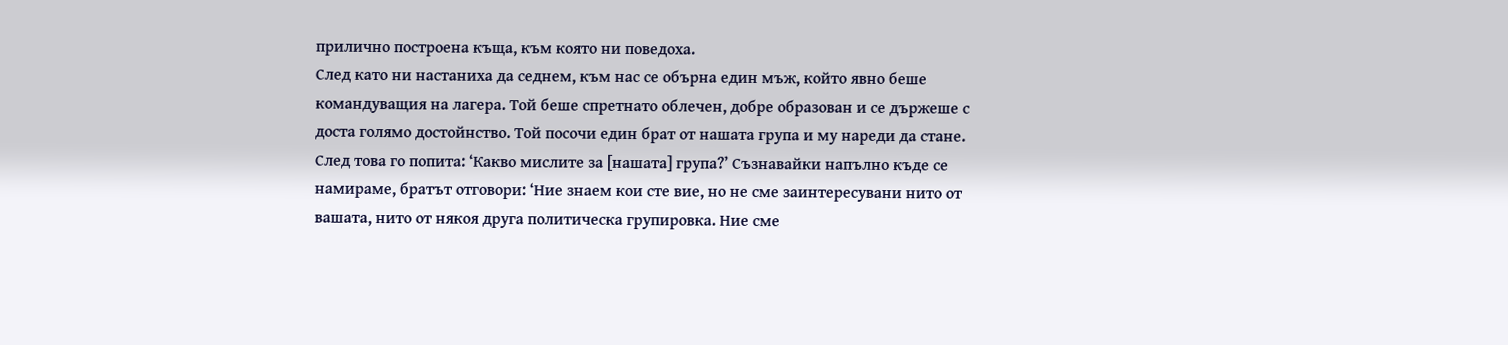прилично построена къща, към която ни поведоха.
След като ни настаниха да седнем, към нас се обърна един мъж, който явно беше командуващия на лагера. Той беше спретнато облечен, добре образован и се държеше с доста голямо достойнство. Той посочи един брат от нашата група и му нареди да стане. След това го попита: ‘Какво мислите за [нашата] група?’ Съзнавайки напълно къде се намираме, братът отговори: ‘Ние знаем кои сте вие, но не сме заинтересувани нито от вашата, нито от някоя друга политическа групировка. Ние сме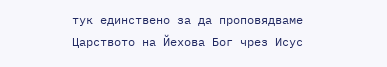тук единствено за да проповядваме Царството на Йехова Бог чрез Исус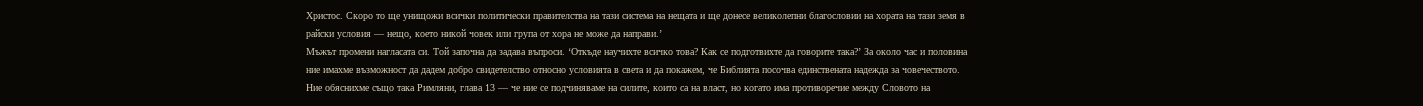Христос. Скоро то ще унищожи всички политически правителства на тази система на нещата и ще донесе великолепни благословии на хората на тази земя в райски условия — нещо, което никой човек или група от хора не може да направи.’
Мъжът промени нагласата си. Той започна да задава въпроси. ‘Откъде научихте всичко това? Как се подготвихте да говорите така?’ За около час и половина ние имахме възможност да дадем добро свидетелство относно условията в света и да покажем, че Библията посочва единствената надежда за човечеството. Ние обяснихме също така Римляни, глава 13 — че ние се подчиняваме на силите, които са на власт, но когато има противоречие между Словото на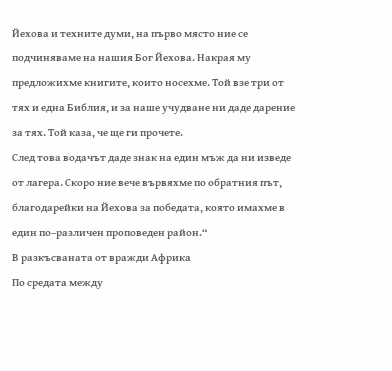Йехова и техните думи, на първо място ние се подчиняваме на нашия Бог Йехова. Накрая му предложихме книгите, които носехме. Той взе три от тях и една Библия, и за наше учудване ни даде дарение за тях. Той каза, че ще ги прочете.
След това водачът даде знак на един мъж да ни изведе от лагера. Скоро ние вече вървяхме по обратния път, благодарейки на Йехова за победата, която имахме в един по–различен проповеден район.“
В разкъсваната от вражди Африка
По средата между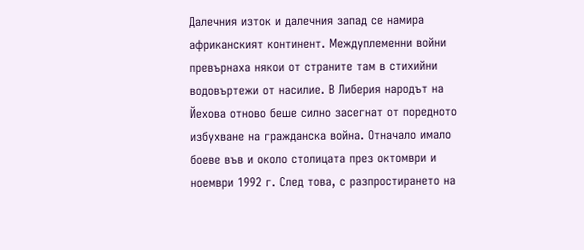Далечния изток и далечния запад се намира африканският континент. Междуплеменни войни превърнаха някои от страните там в стихийни водовъртежи от насилие. В Либерия народът на Йехова отново беше силно засегнат от поредното избухване на гражданска война. Отначало имало боеве във и около столицата през октомври и ноември 1992 г. След това, с разпростирането на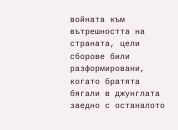войната към вътрешността на страната, цели сборове били разформировани, когато братята бягали в джунглата заедно с останалото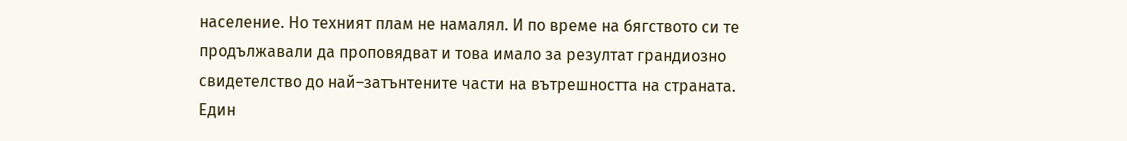население. Но техният плам не намалял. И по време на бягството си те продължавали да проповядват и това имало за резултат грандиозно свидетелство до най–затънтените части на вътрешността на страната.
Един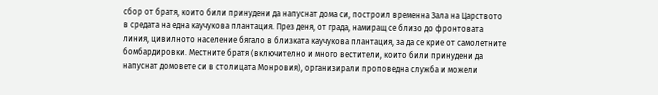сбор от братя, които били принудени да напуснат дома си, построил временна Зала на Царството в средата на една каучукова плантация. През деня, от града, намиращ се близо до фронтовата линия, цивилното население бягало в близката каучукова плантация, за да се крие от самолетните бомбардировки. Местните братя (включително и много вестители, които били принудени да напуснат домовете си в столицата Монровия), организирали проповедна служба и можели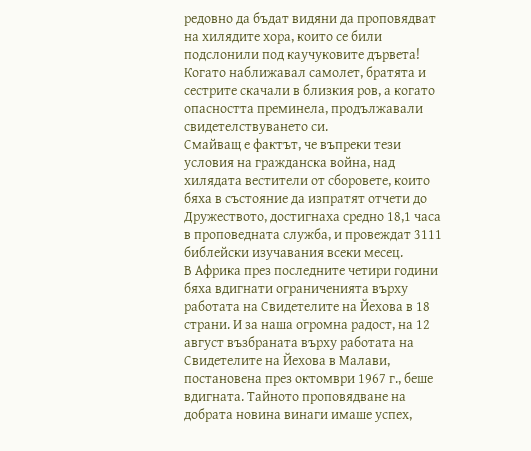редовно да бъдат видяни да проповядват на хилядите хора, които се били подслонили под каучуковите дървета! Когато наближавал самолет, братята и сестрите скачали в близкия ров, а когато опасността преминела, продължавали свидетелствуването си.
Смайващ е фактът, че въпреки тези условия на гражданска война, над хилядата вестители от сборовете, които бяха в състояние да изпратят отчети до Дружеството, достигнаха средно 18,1 часа в проповедната служба, и провеждат 3111 библейски изучавания всеки месец.
В Африка през последните четири години бяха вдигнати ограниченията върху работата на Свидетелите на Йехова в 18 страни. И за наша огромна радост, на 12 август възбраната върху работата на Свидетелите на Йехова в Малави, постановена през октомври 1967 г., беше вдигната. Тайното проповядване на добрата новина винаги имаше успех,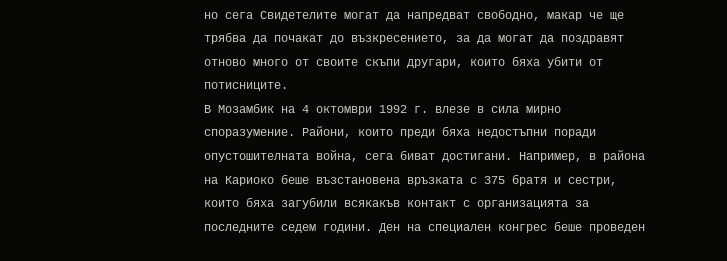но сега Свидетелите могат да напредват свободно, макар че ще трябва да почакат до възкресението, за да могат да поздравят отново много от своите скъпи другари, които бяха убити от потисниците.
В Мозамбик на 4 октомври 1992 г. влезе в сила мирно споразумение. Райони, които преди бяха недостъпни поради опустошителната война, сега биват достигани. Например, в района на Кариоко беше възстановена връзката с 375 братя и сестри, които бяха загубили всякакъв контакт с организацията за последните седем години. Ден на специален конгрес беше проведен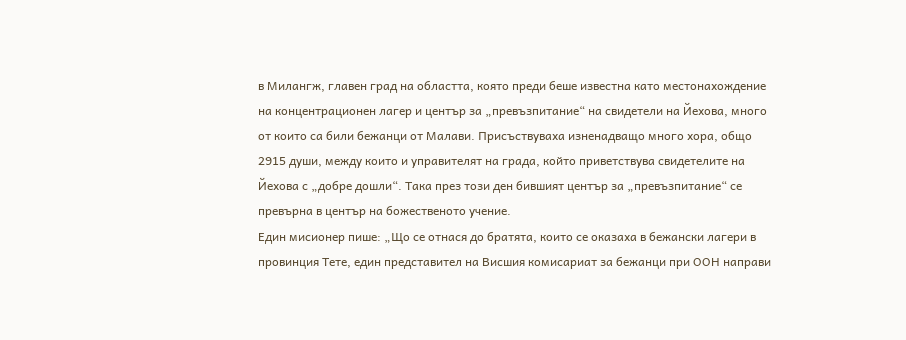в Милангж, главен град на областта, която преди беше известна като местонахождение на концентрационен лагер и център за „превъзпитание“ на свидетели на Йехова, много от които са били бежанци от Малави. Присъствуваха изненадващо много хора, общо 2915 души, между които и управителят на града, който приветствува свидетелите на Йехова с „добре дошли“. Така през този ден бившият център за „превъзпитание“ се превърна в център на божественото учение.
Един мисионер пише: „Що се отнася до братята, които се оказаха в бежански лагери в провинция Тете, един представител на Висшия комисариат за бежанци при ООН направи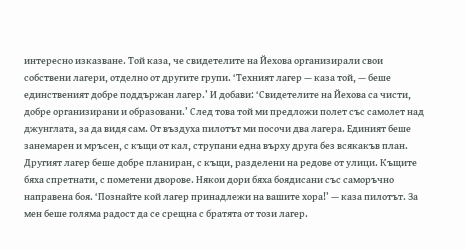интересно изказване. Той каза, че свидетелите на Йехова организирали свои собствени лагери, отделно от другите групи. ‘Техният лагер — каза той, — беше единственият добре поддържан лагер.’ И добави: ‘Свидетелите на Йехова са чисти, добре организирани и образовани.’ След това той ми предложи полет със самолет над джунглата, за да видя сам. От въздуха пилотът ми посочи два лагера. Единият беше занемарен и мръсен, с къщи от кал, струпани една върху друга без всякакъв план. Другият лагер беше добре планиран, с къщи, разделени на редове от улици. Къщите бяха спретнати, с пометени дворове. Някои дори бяха боядисани със саморъчно направена боя. ‘Познайте кой лагер принадлежи на вашите хора!’ — каза пилотът. За мен беше голяма радост да се срещна с братята от този лагер.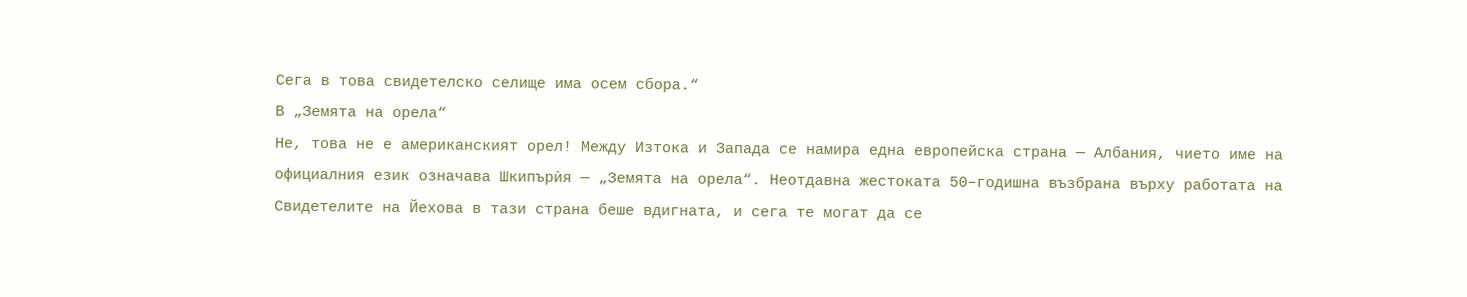Сега в това свидетелско селище има осем сбора.“
В „Земята на орела“
Не, това не е американският орел! Между Изтока и Запада се намира една европейска страна — Албания, чието име на официалния език означава Шкипърѝя — „Земята на орела“. Неотдавна жестоката 50–годишна възбрана върху работата на Свидетелите на Йехова в тази страна беше вдигната, и сега те могат да се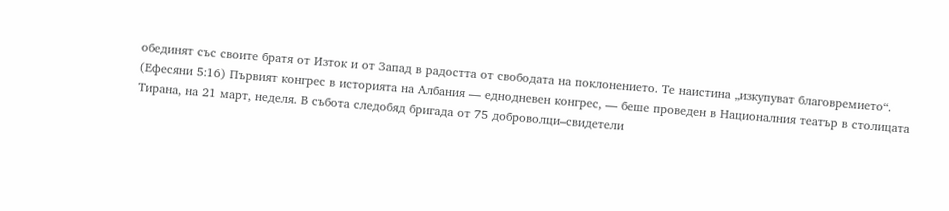обединят със своите братя от Изток и от Запад в радостта от свободата на поклонението. Те наистина „изкупуват благовремието“. (Ефесяни 5:16) Първият конгрес в историята на Албания — еднодневен конгрес, — беше проведен в Националния театър в столицата Тирана, на 21 март, неделя. В събота следобяд бригада от 75 доброволци–свидетели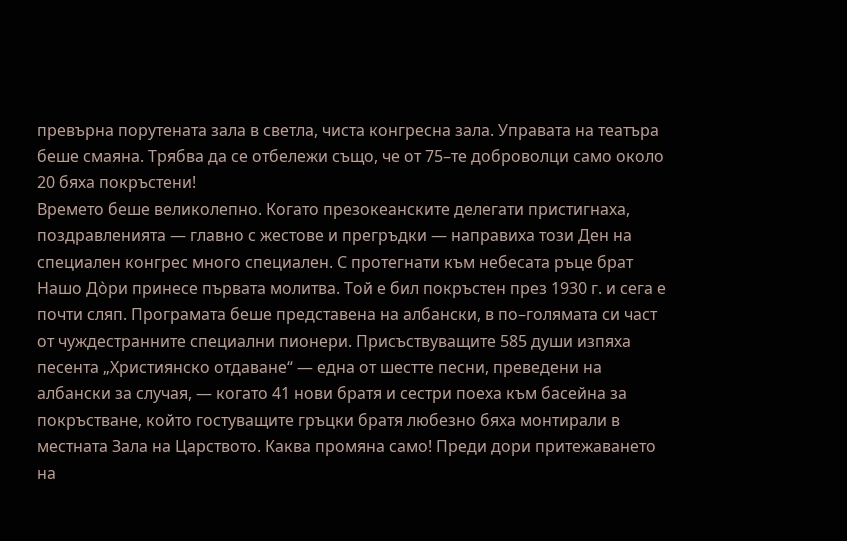превърна порутената зала в светла, чиста конгресна зала. Управата на театъра беше смаяна. Трябва да се отбележи също, че от 75–те доброволци само около 20 бяха покръстени!
Времето беше великолепно. Когато презокеанските делегати пристигнаха, поздравленията — главно с жестове и прегръдки — направиха този Ден на специален конгрес много специален. С протегнати към небесата ръце брат Нашо До̀ри принесе първата молитва. Той е бил покръстен през 1930 г. и сега е почти сляп. Програмата беше представена на албански, в по–голямата си част от чуждестранните специални пионери. Присъствуващите 585 души изпяха песента „Християнско отдаване“ — една от шестте песни, преведени на албански за случая, — когато 41 нови братя и сестри поеха към басейна за покръстване, който гостуващите гръцки братя любезно бяха монтирали в местната Зала на Царството. Каква промяна само! Преди дори притежаването на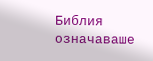Библия означаваше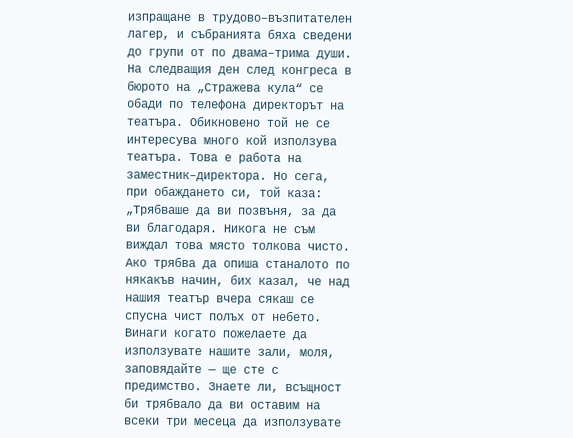изпращане в трудово–възпитателен лагер, и събранията бяха сведени до групи от по двама–трима души.
На следващия ден след конгреса в бюрото на „Стражева кула“ се обади по телефона директорът на театъра. Обикновено той не се интересува много кой използува театъра. Това е работа на заместник–директора. Но сега, при обаждането си, той каза: „Трябваше да ви позвъня, за да ви благодаря. Никога не съм виждал това място толкова чисто. Ако трябва да опиша станалото по някакъв начин, бих казал, че над нашия театър вчера сякаш се спусна чист полъх от небето. Винаги когато пожелаете да използувате нашите зали, моля, заповядайте — ще сте с предимство. Знаете ли, всъщност би трябвало да ви оставим на всеки три месеца да използувате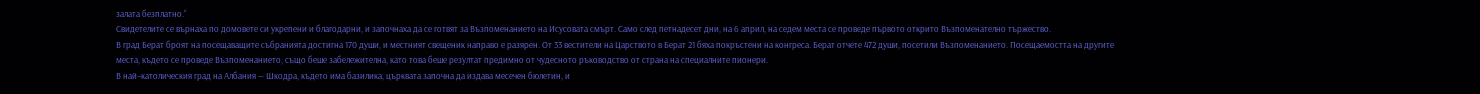залата безплатно.“
Свидетелите се върнаха по домовете си укрепени и благодарни, и започнаха да се готвят за Възпоменанието на Исусовата смърт. Само след петнадесет дни, на 6 април, на седем места се проведе първото открито Възпоменателно тържество.
В град Берат броят на посещаващите събранията достигна 170 души, и местният свещеник направо е разярен. От 33 вестители на Царството в Берат 21 бяха покръстени на конгреса. Берат отчете 472 души, посетили Възпоменанието. Посещаемостта на другите места, където се проведе Възпоменанието, също беше забележителна, като това беше резултат предимно от чудесното ръководство от страна на специалните пионери.
В най–католическия град на Албания — Шкодра, където има базилика, църквата започна да издава месечен бюлетин, и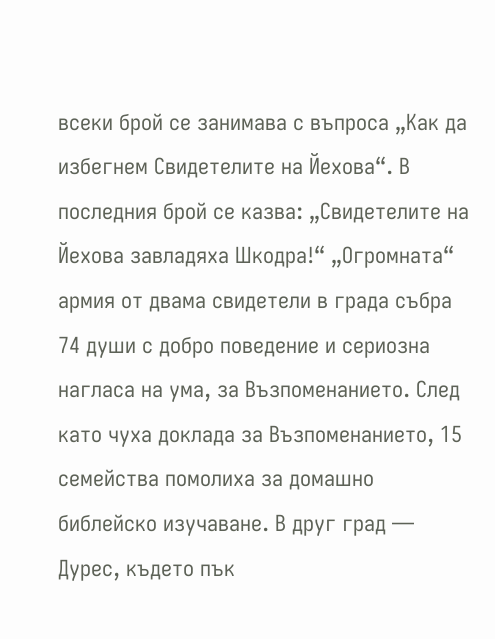всеки брой се занимава с въпроса „Как да избегнем Свидетелите на Йехова“. В последния брой се казва: „Свидетелите на Йехова завладяха Шкодра!“ „Огромната“ армия от двама свидетели в града събра 74 души с добро поведение и сериозна нагласа на ума, за Възпоменанието. След като чуха доклада за Възпоменанието, 15 семейства помолиха за домашно библейско изучаване. В друг град — Дурес, където пък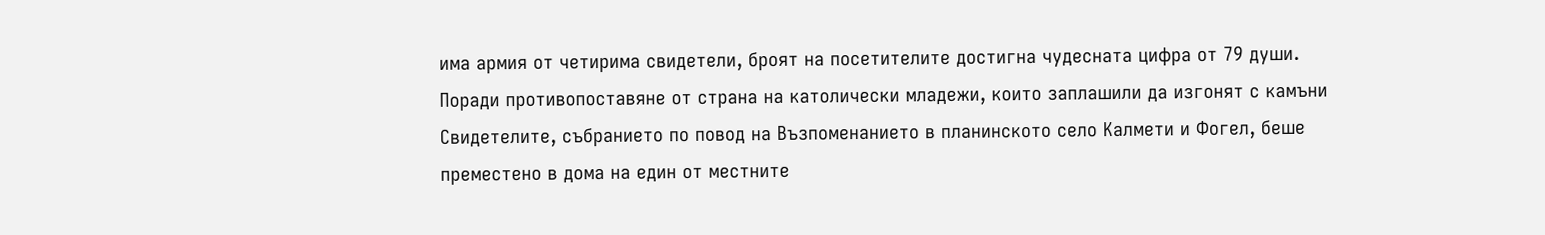има армия от четирима свидетели, броят на посетителите достигна чудесната цифра от 79 души.
Поради противопоставяне от страна на католически младежи, които заплашили да изгонят с камъни Свидетелите, събранието по повод на Възпоменанието в планинското село Калмети и Фогел, беше преместено в дома на един от местните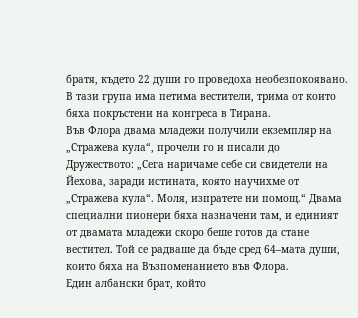братя, където 22 души го проведоха необезпокоявано. В тази група има петима вестители, трима от които бяха покръстени на конгреса в Тирана.
Във Флора двама младежи получили екземпляр на „Стражева кула“, прочели го и писали до Дружеството: „Сега наричаме себе си свидетели на Йехова, заради истината, която научихме от „Стражева кула“. Моля, изпратете ни помощ.“ Двама специални пионери бяха назначени там, и единият от двамата младежи скоро беше готов да стане вестител. Той се радваше да бъде сред 64–мата души, които бяха на Възпоменанието във Флора.
Един албански брат, който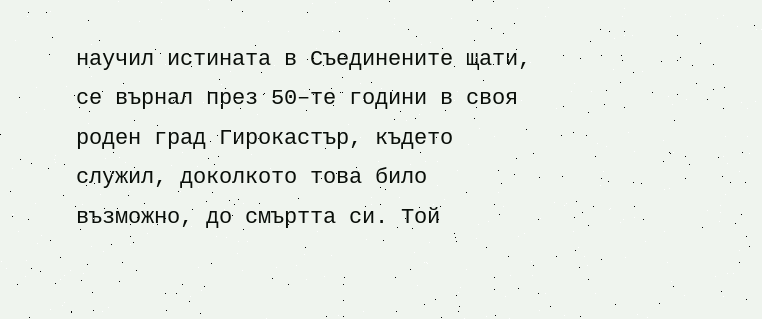научил истината в Съединените щати, се върнал през 50–те години в своя роден град Гирокастър, където служил, доколкото това било възможно, до смъртта си. Той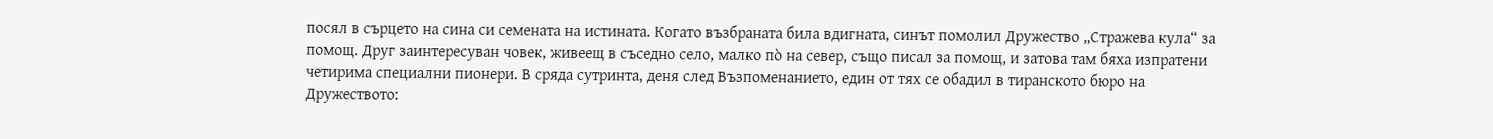посял в сърцето на сина си семената на истината. Когато възбраната била вдигната, синът помолил Дружество „Стражева кула“ за помощ. Друг заинтересуван човек, живеещ в съседно село, малко по̀ на север, също писал за помощ, и затова там бяха изпратени четирима специални пионери. В сряда сутринта, деня след Възпоменанието, един от тях се обадил в тиранското бюро на Дружеството: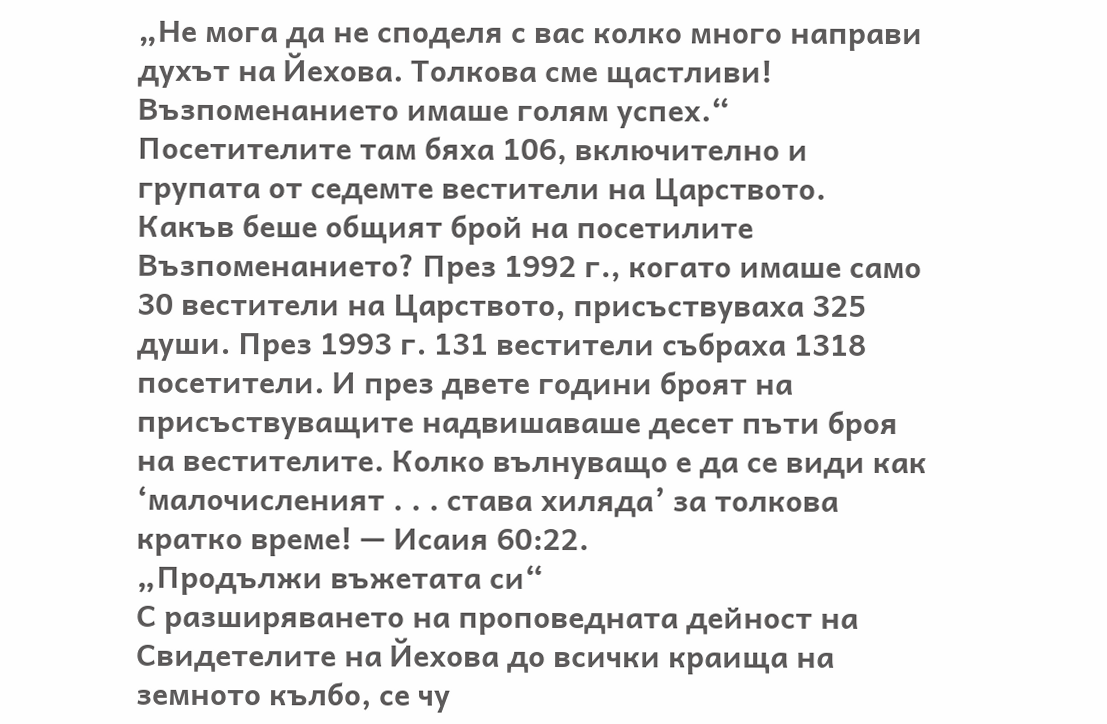„Не мога да не споделя с вас колко много направи духът на Йехова. Толкова сме щастливи! Възпоменанието имаше голям успех.“ Посетителите там бяха 106, включително и групата от седемте вестители на Царството.
Какъв беше общият брой на посетилите Възпоменанието? През 1992 г., когато имаше само 30 вестители на Царството, присъствуваха 325 души. През 1993 г. 131 вестители събраха 1318 посетители. И през двете години броят на присъствуващите надвишаваше десет пъти броя на вестителите. Колко вълнуващо е да се види как ‘малочисленият . . . става хиляда’ за толкова кратко време! — Исаия 60:22.
„Продължи въжетата си“
С разширяването на проповедната дейност на Свидетелите на Йехова до всички краища на земното кълбо, се чу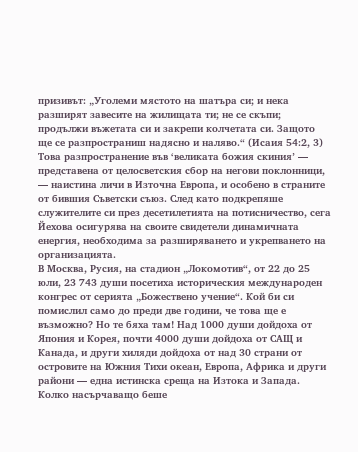призивът: „Уголеми мястото на шатъра си; и нека разширят завесите на жилищата ти; не се скъпи; продължи въжетата си и закрепи колчетата си. Защото ще се разпространиш надясно и наляво.“ (Исаия 54:2, 3) Това разпространение във ‘великата божия скиния’ — представена от целосветския сбор на негови поклонници, — наистина личи в Източна Европа, и особено в страните от бившия Съветски съюз. След като подкрепяше служителите си през десетилетията на потисничество, сега Йехова осигурява на своите свидетели динамичната енергия, необходима за разширяването и укрепването на организацията.
В Москва, Русия, на стадион „Локомотив“, от 22 до 25 юли, 23 743 души посетиха историческия международен конгрес от серията „Божествено учение“. Кой би си помислил само до преди две години, че това ще е възможно? Но те бяха там! Над 1000 души дойдоха от Япония и Корея, почти 4000 души дойдоха от САЩ и Канада, и други хиляди дойдоха от над 30 страни от островите на Южния Тихи океан, Европа, Африка и други райони — една истинска среща на Изтока и Запада. Колко насърчаващо беше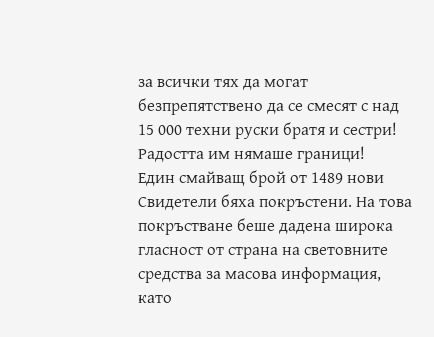за всички тях да могат безпрепятствено да се смесят с над 15 000 техни руски братя и сестри! Радостта им нямаше граници!
Един смайващ брой от 1489 нови Свидетели бяха покръстени. На това покръстване беше дадена широка гласност от страна на световните средства за масова информация, като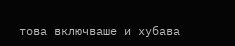това включваше и хубава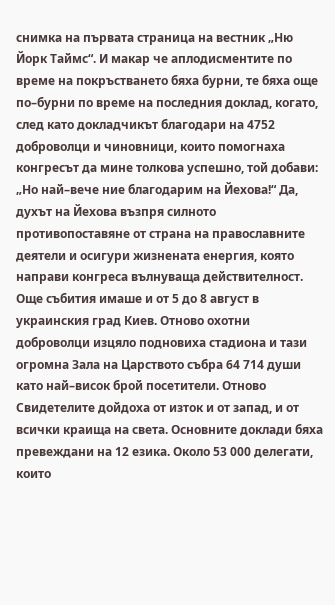снимка на първата страница на вестник „Ню Йорк Таймс“. И макар че аплодисментите по време на покръстването бяха бурни, те бяха още по–бурни по време на последния доклад, когато, след като докладчикът благодари на 4752 доброволци и чиновници, които помогнаха конгресът да мине толкова успешно, той добави: „Но най–вече ние благодарим на Йехова!“ Да, духът на Йехова възпря силното противопоставяне от страна на православните деятели и осигури жизнената енергия, която направи конгреса вълнуваща действителност.
Още събития имаше и от 5 до 8 август в украинския град Киев. Отново охотни доброволци изцяло подновиха стадиона и тази огромна Зала на Царството събра 64 714 души като най–висок брой посетители. Отново Свидетелите дойдоха от изток и от запад, и от всички краища на света. Основните доклади бяха превеждани на 12 езика. Около 53 000 делегати, които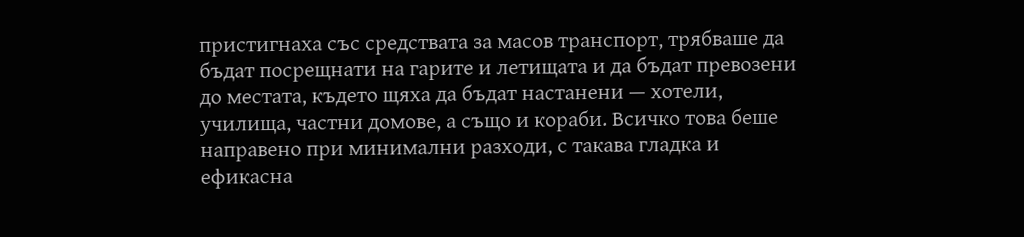пристигнаха със средствата за масов транспорт, трябваше да бъдат посрещнати на гарите и летищата и да бъдат превозени до местата, където щяха да бъдат настанени — хотели, училища, частни домове, а също и кораби. Всичко това беше направено при минимални разходи, с такава гладка и ефикасна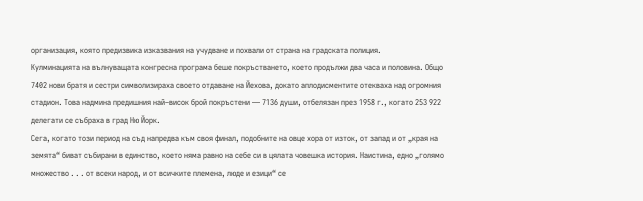организация, която предизвика изказвания на учудване и похвали от страна на градската полиция.
Кулминацията на вълнуващата конгресна програма беше покръстването, което продължи два часа и половина. Общо 7402 нови братя и сестри символизираха своето отдаване на Йехова, докато аплодисментите отекваха над огромния стадион. Това надмина предишния най–висок брой покръстени — 7136 души, отбелязан през 1958 г., когато 253 922 делегати се събраха в град Ню Йорк.
Сега, когато този период на съд напредва към своя финал, подобните на овце хора от изток, от запад и от „края на земята“ биват събирани в единство, което няма равно на себе си в цялата човешка история. Наистина, едно „голямо множество . . . от всеки народ, и от всичките племена, люде и езици“ се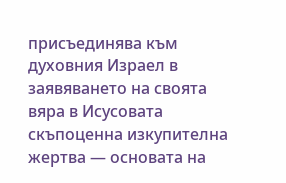присъединява към духовния Израел в заявяването на своята вяра в Исусовата скъпоценна изкупителна жертва — основата на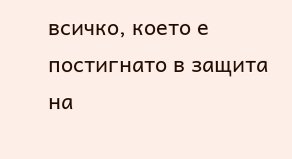всичко, което е постигнато в защита на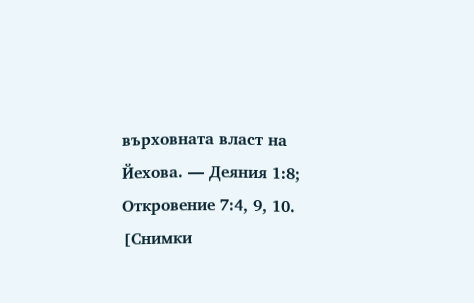върховната власт на Йехова. — Деяния 1:8; Откровение 7:4, 9, 10.
[Снимки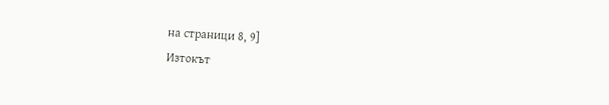на страници 8, 9]
Изтокът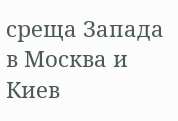среща Запада в Москва и Киев